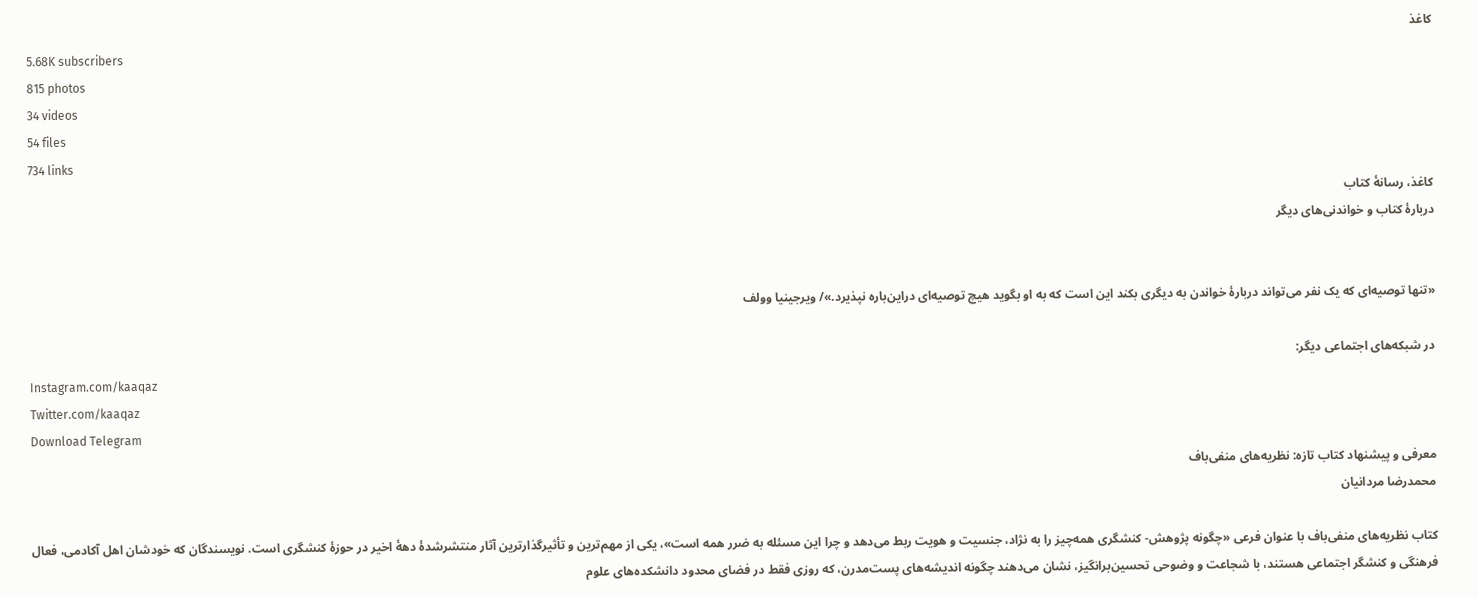کاغذ
5.68K subscribers
815 photos
34 videos
54 files
734 links
کاغذ، رسانۀ کتاب
دربارهٔ کتاب و خواندنی‌های دیگر


«تنها توصیه‌ای که یک نفر می‌تواند دربارهٔ خواندن به دیگری بکند این است که به او بگوید هیچ توصیه‌ای دراین‌باره نپذیرد.»/ ویرجینیا وولف

در شبکه‌های اجتماعی دیگر:
Instagram.com/kaaqaz
Twitter.com/kaaqaz
Download Telegram
معرفی و پیشنهاد کتاب تازه: نظریه‌های منفی‌باف
محمدرضا مردانیان

کتاب نظریه‌های منفی‌باف با عنوان فرعی «چگونه پژوهش- کنشگری همه‌چیز را به نژاد، جنسیت و هویت ربط می‌دهد و چرا این مسئله به ضرر همه است»، یکی از مهم‌ترین و تأثیرگذارترین آثار منتشرشدهٔ دههٔ اخیر در حوزهٔ کنشگری است. نویسندگان که خودشان اهل آکادمی، فعال فرهنگی و کنشگر اجتماعی هستند، با شجاعت و وضوحی تحسین‌برانگیز، نشان می‌دهند چگونه اندیشه‌های پست‌مدرن، که روزی فقط در فضای محدود دانشکده‌های علوم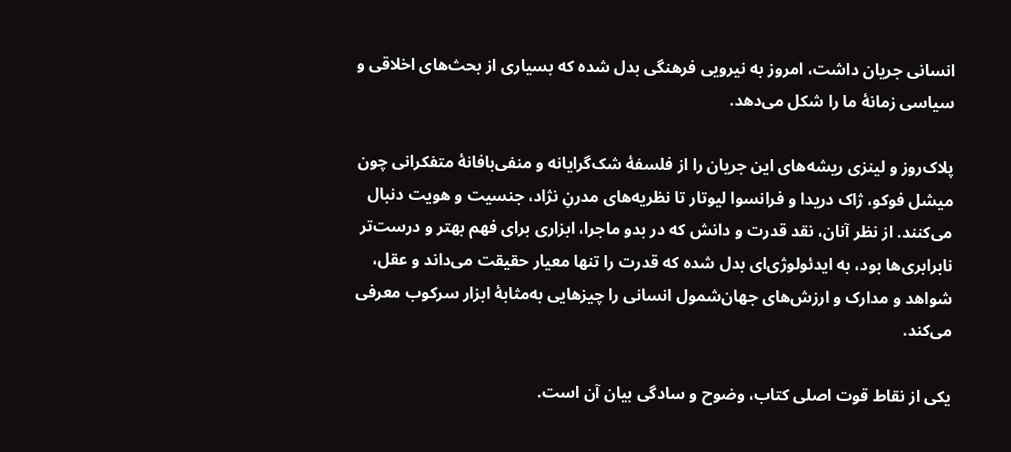انسانی جریان داشت، امروز به نیرویی فرهنگی بدل شده که بسیاری از بحث‌های اخلاقی و سیاسی زمانهٔ ما را شکل می‌دهد.

پلاک‌روز و لینزی ریشه‌های این جریان را از فلسفهٔ شک‌گرایانه و منفی‌بافانهٔ متفکرانی چون میشل فوکو، ژاک دریدا و فرانسوا لیوتار تا نظریه‌های مدرنِ نژاد، جنسیت و هویت دنبال می‌کنند. از نظر آنان، نقد قدرت و دانش که در بدو ماجرا، ابزاری برای فهم بهتر و درست‌تر نابرابری‌ها بود، به ایدئولوژی‌ای بدل شده که قدرت را تنها معیار حقیقت می‌داند و عقل، شواهد و مدارک و ارزش‌های جهان‌شمول انسانی را چیزهایی به‌مثابهٔ ابزار سرکوب معرفی می‌کند.

یکی از نقاط قوت اصلی کتاب، وضوح و سادگی بیان آن است.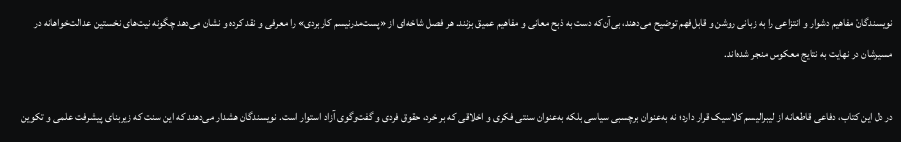نویسندگانْ مفاهیم دشوار و انتزاعی را به زبانی روشن و قابل‌فهم توضیح می‌دهند، بی‌آن‌که دست به ذبح معانی و مفاهیم عمیق بزنند. هر فصل شاخه‌ای از «پست‌مدرنیسم کاربردی» را معرفی و نقد کرده و نشان می‌دهد چگونه نیت‌های نخستین عدالت‌خواهانه در مسیرشان در نهایت به نتایج معکوس منجر شده‌اند.

در دل این کتاب، دفاعی قاطعانه از لیبرالیسم کلاسیک قرار دارد؛ نه به‌عنوان برچسبی سیاسی بلکه به‌عنوان سنتی فکری و اخلاقی که بر خرد، حقوق فردی و گفت‌وگوی آزاد استوار است. نویسندگان هشدار می‌دهند که این سنت که زیربنای پیشرفت علمی و تکوین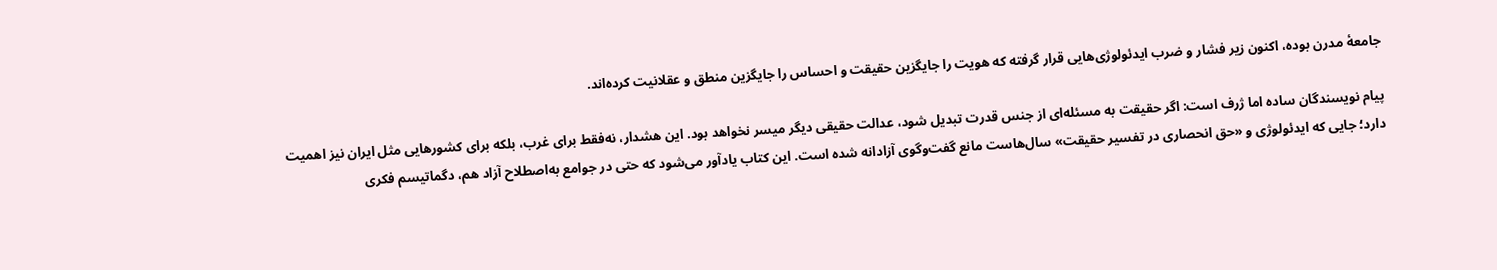جامعهٔ مدرن بوده، اکنون زیر فشار و ضرب ایدئولوژی‌هایی قرار گرفته که هویت را جایگزین حقیقت و احساس را جایگزین منطق و عقلانیت کرده‌اند.

پیام نویسندگان ساده اما ژرف است: اگر حقیقت به مسئله‌ای از جنس قدرت تبدیل شود، عدالت حقیقی دیگر میسر نخواهد بود. این هشدار، نه‌‌فقط برای غرب، بلکه برای کشورهایی مثل ایران نیز اهمیت دارد؛ جایی که ایدئولوژی و «حق انحصاری در تفسیر حقیقت» سال‌هاست مانع گفت‌وگوی آزادانه شده است. این کتاب یادآور می‌شود که حتی در جوامع به‌اصطلاح آزاد هم، دگماتیسم فکری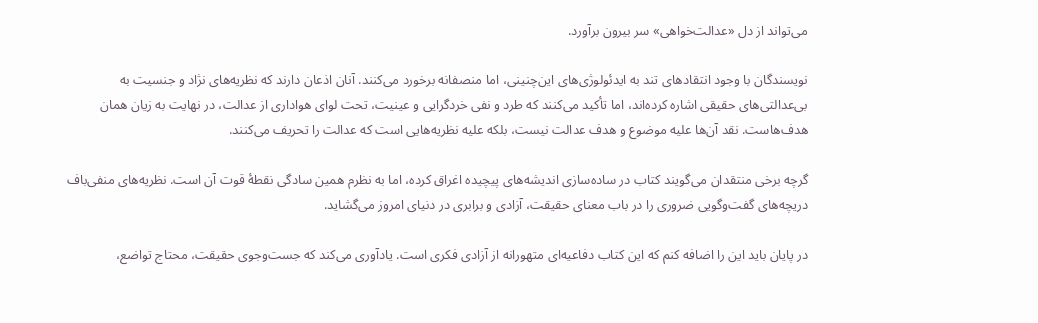می‌تواند از دل «عدالت‌خواهی» سر بیرون برآورد.

نویسندگان با وجود انتقادهای تند به ایدئولوژی‌های این‌چنینی، اما منصفانه برخورد می‌کنند. آنان اذعان دارند که نظریه‌های نژاد و جنسیت به بی‌عدالتی‌های حقیقی اشاره کرده‌اند، اما تأکید می‌کنند که طرد و نفی خردگرایی و عینیت، تحت لوای هواداری از عدالت، در نهایت به زیان همان هدف‌هاست. نقد آن‌ها علیه موضوع و هدف عدالت نیست، بلکه علیه نظریه‌هایی است که عدالت را تحریف می‌کنند.

گرچه برخی منتقدان می‌گویند کتاب در ساده‌سازی اندیشه‌های پیچیده اغراق کرده، اما به نظرم همین سادگی نقطهٔ قوت آن است. نظریه‌های منفی‌باف دریچه‌های گفت‌وگویی ضروری را در باب معنای حقیقت، آزادی و برابری در دنیای امروز می‌گشاید.

در پایان باید این را اضافه کنم که این کتاب دفاعیه‌ای متهورانه از آزادی فکری است. یادآوری می‌کند که جست‌وجوی حقیقت، محتاج تواضع،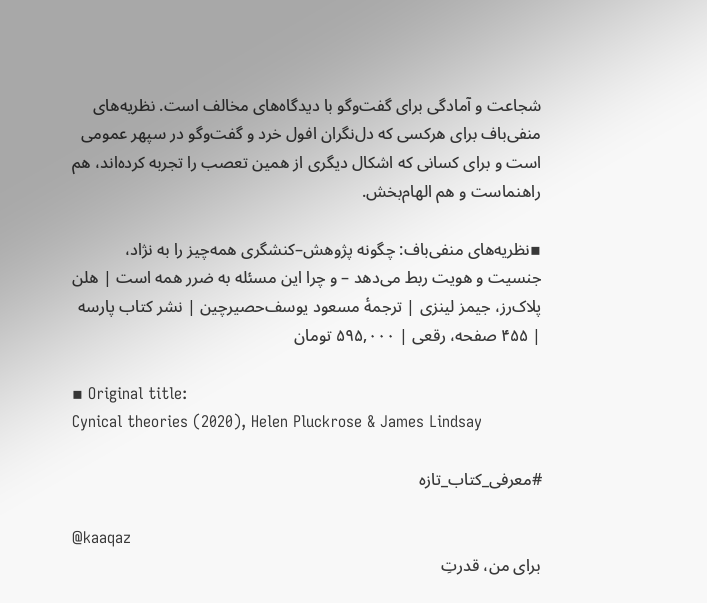شجاعت و آمادگی برای گفت‌وگو با دیدگاه‌های مخالف است. نظریه‌های منفی‌باف برای هرکسی که دل‌نگران افول خرد و گفت‌وگو در سپهر عمومی است و برای کسانی که اشکال دیگری از همین تعصب را تجربه کرده‌اند، هم راهنماست و هم الهام‌بخش.

▪نظریه‌های منفی‌باف: چگونه پژوهش–کنشگری همه‌چیز را به نژاد، جنسیت و هویت ربط می‌دهد – و چرا این مسئله به ضرر همه است | هلن پلاک‌رز، جیمز لینزی | ترجمهٔ مسعود یوسف‌حصیرچین | نشر کتاب پارسه | ۴۵۵ صفحه، رقعی | ۵۹۵,۰۰۰ تومان

▪ Original title:
Cynical theories (2020), Helen Pluckrose & James Lindsay

#معرفی_کتاب_تازه

@kaaqaz
برای من، قدرتِ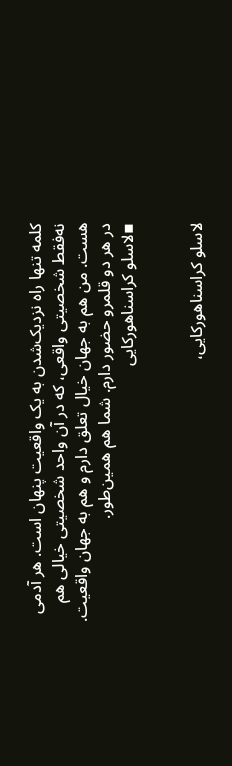کلمه تنها راه نزدیک‌شدن به یک واقعیت پنهان است. هر آدمی نه‌فقط شخصیتی واقعی، که در آن واحد شخصیتی خیالی هم هست. من هم به جهان خیال تعلق دارم و هم به جهان واقعیت. در هر دو قلمرو حضور دارم. شما هم همین‌طور.
▪لاسلو کراسناهورکایی


لاسلو کراسناهورکایی،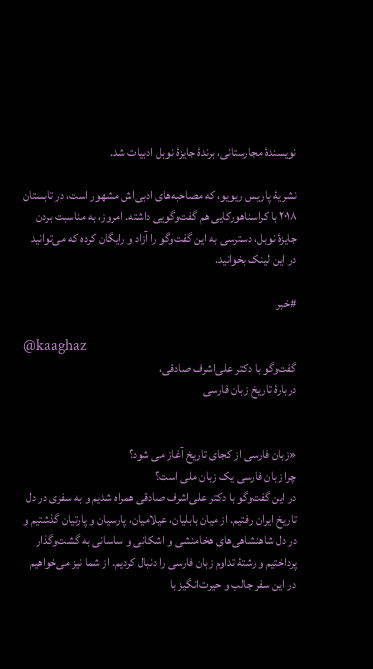نویسندهٔ مجارستانی، برندهٔ جایزهٔ نوبل ادبیات شد.

نشریهٔ پاریس ریویو، که مصاحبه‌های ادبی‌اش مشهور است، در تابستان ۲۰۱۸ با کراسناهورکایی هم گفت‌وگویی داشته. امروز، به مناسبت بردن جایزهٔ نوبل، دسترسی به این گفت‌وگو را آزاد و رایگان کرده که می‌توانید در این لینک بخوانید.

#خبر

@kaaghaz
گفت‌وگو با دکتر علی‌اشرف صادقی،
دربارهٔ تاریخ زبان فارسی


«زبان فارسی از کجای تاریخ آغاز می شود؟
چرا زبان فارسی یک زبان ملی است؟
در این گفت‌وگو با دکتر علی‌اشرف صادقی همراه شدیم و به سفری در دل تاریخ ایران رفتیم. از میان بابلیان، عیلامیان، پارسیان و پارتیان گذشتیم و در دل شاهنشاهی‌های هخامنشی و اشکانی و ساسانی به گشت‌وگذار پرداختیم و رشتهٔ تداوم زبان فارسی را دنبال کردیم. از شما نیز می‌خواهیم در این سفر جالب و حیرت‌انگیز با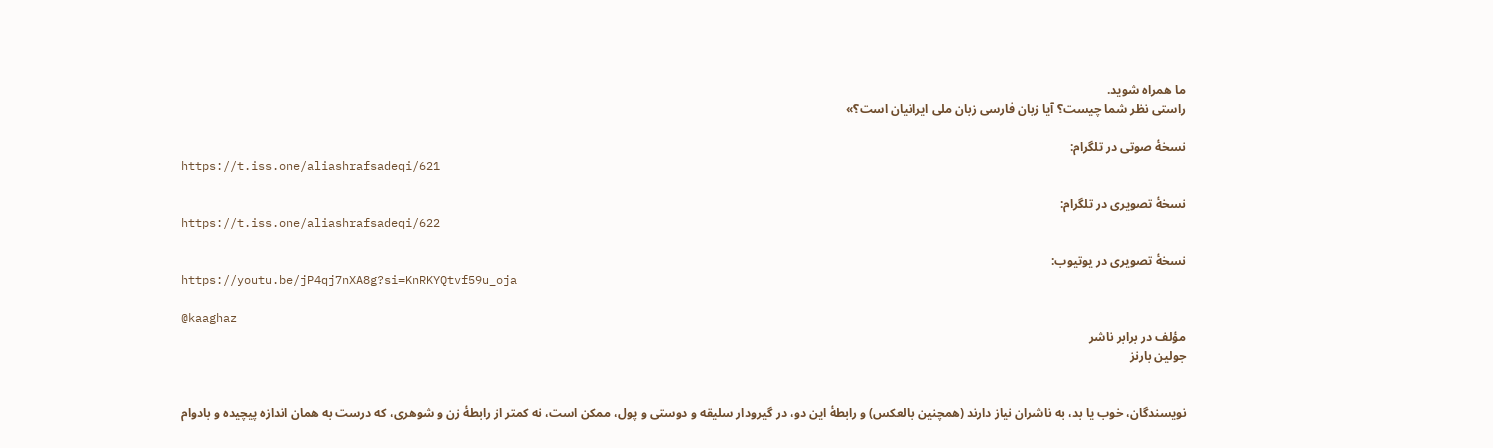ما همراه شوید.
راستی نظر شما چیست؟ آیا زبان فارسی زبان ملی ایرانیان است؟»

نسخهٔ صوتی در تلگرام:
https://t.iss.one/aliashrafsadeqi/621

نسخهٔ تصویری در تلگرام:
https://t.iss.one/aliashrafsadeqi/622

نسخهٔ تصویری در یوتیوب:
https://youtu.be/jP4qj7nXA8g?si=KnRKYQtvf59u_oja

@kaaghaz
مؤلف در برابر ناشر
جولین بارنز


نویسندگان، خوب یا بد، به ناشران نیاز دارند (همچنین بالعکس) و رابطهٔ این دو، در گیرودار سلیقه و دوستی و پول، ممکن است، نه کمتر از رابطهٔ زن و شوهری، که درست به همان اندازه پیچیده و بادوام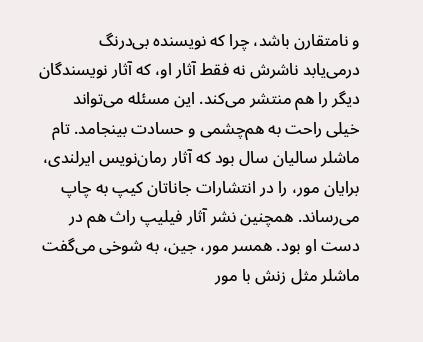و نامتقارن باشد، چرا که نویسنده بی‌درنگ درمی‌یابد ناشرش نه فقط آثار او، که آثار نویسندگان دیگر را هم منتشر می‌کند. این مسئله می‌تواند خیلی راحت به هم‌چشمی و حسادت بینجامد. تام ماشلر سالیان سال بود که آثار رمان‌نویس ایرلندی، برایان مور، را در انتشارات جاناتان کیپ به چاپ می‌رساند. همچنین نشر آثار فیلیپ راث هم در دست او بود. همسر مور، جین، به شوخی می‌گفت ماشلر مثل زنش با مور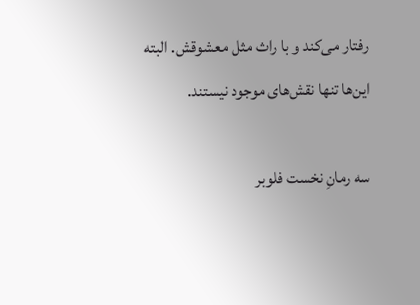رفتار می‌کند و با راث مثل معشوقش. البته این‌ها تنها نقش‌های موجود نیستند.

سه رمانِ نخست فلوبر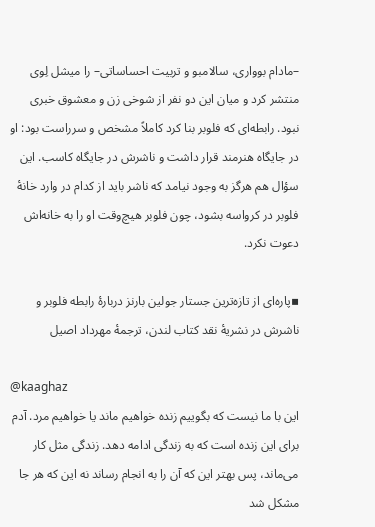–مادام بوواری، سالامبو و تربیت احساساتی– را میشل لِوی منتشر کرد و میان این دو نفر از شوخی زن و معشوق خبری نبود. رابطه‌ای که فلوبر بنا کرد کاملاً مشخص و سرراست بود: او در جایگاه هنرمند قرار داشت و ناشرش در جایگاه کاسب. این سؤال هم هرگز به وجود نیامد که ناشر باید از کدام در وارد خانهٔ فلوبر در کرواسه بشود، چون فلوبر هیچ‌وقت او را به خانه‌اش دعوت نکرد.

▪پاره‌ای از تازه‌ترین جستار جولین بارنز دربارهٔ رابطه فلوبر و ناشرش در نشریهٔ نقد کتاب لندن، ترجمهٔ مهرداد اصیل

@kaaghaz
این با ما نیست که بگوییم زنده خواهیم ماند یا خواهیم مرد. آدم برای این زنده است که به زندگی ادامه دهد. زندگی مثل کار می‌ماند، پس بهتر این که آن را به انجام رساند نه این که هر جا مشکل شد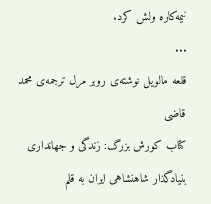نیمه‌کاره ولش کرد.
...
قلعه مالویل نوشته‌ی روبر مرل ترجمه‌ی محمد قاضی
کتاب کورش بزرگ: زندگی و جهانداری بنیادگذار شاهنشاهی ایران به قلم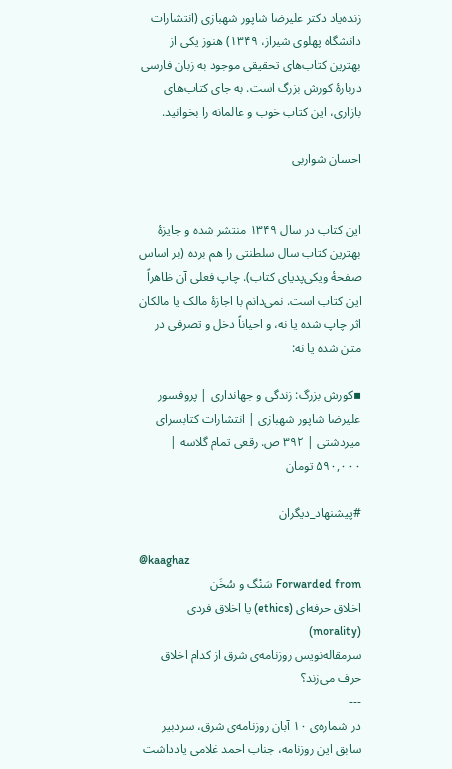زنده‌یاد دکتر علیرضا شاپور شهبازی (انتشارات دانشگاه پهلوی شیراز، ۱۳۴۹) هنوز یکی از بهترین کتاب‌های تحقیقی موجود به زبان فارسی دربارهٔ کورش بزرگ است. به جای کتاب‌های بازاری، این کتاب خوب و عالمانه را بخوانید.

احسان شواربی


این کتاب در سال ۱۳۴۹ منتشر شده و جایزهٔ بهترین کتاب سال سلطنتی را هم برده (بر اساس صفحهٔ ویکی‌پدیای کتاب). چاپ فعلی آن ظاهراً این کتاب است. نمی‌دانم با اجازهٔ مالک یا مالکان اثر چاپ شده یا نه، و احیاناً دخل و تصرفی در متن شده یا نه:

▪کورش بزرگ: زندگی و جهانداری | پروفسور علیرضا شاپور شهبازی | انتشارات کتابسرای میردشتی | ۳۹۲ ص. رقعی تمام گلاسه | ۵۹۰,۰۰۰ تومان

#پیشنهاد_دیگران

@kaaghaz
Forwarded from سَنْگ و سُخَن
اخلاق حرفه‌ای (ethics) یا اخلاق فردی (morality)
سرمقاله‌نویس روزنامه‌ی شرق از کدام اخلاق حرف می‌زند؟
---
در شماره‌ی ۱۰ آبان روزنامه‌ی شرق، سردبیر سابق این روزنامه، جناب احمد غلامی یادداشت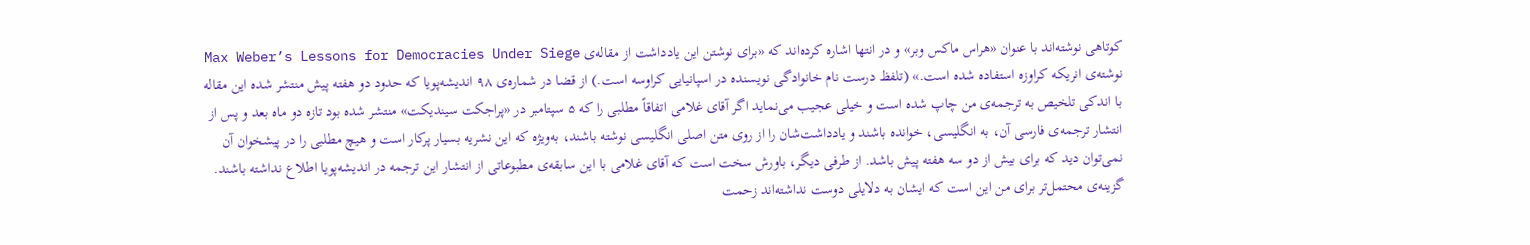کوتاهی نوشته‌اند با عنوان «هراس ماکس وبر» و در انتها اشاره کرده‌اند که «برای نوشتن این یادداشت از مقاله‌ی Max Weber’s Lessons for Democracies Under Siege نوشته‌ی انریکه کراوزه استفاده شده است.» (تلفظ درست نام خانوادگی نویسنده در اسپانیایی کراوسه است.) از قضا در شماره‌ی ۹۸ اندیشه‌پویا که حدود دو هفته پیش منتشر شده این مقاله با اندکی تلخیص به ترجمه‌ی من چاپ شده است و خیلی عجیب می‌نماید اگر آقای غلامی اتفاقاً مطلبی را که ۵ سپتامبر در «پراجکت سیندیکت» منتشر شده بود تازه دو ماه بعد و پس از انتشار ترجمه‌ی فارسی آن، به انگلیسی، خوانده باشند و یادداشت‌شان را از روی متن اصلی انگلیسی نوشته باشند، به‌ویژه که این نشریه بسیار پرکار است و هیچ مطلبی را در پیشخوان آن نمی‌توان دید که برای بیش از دو سه هفته پیش باشد. از طرفی دیگر، باورش سخت است که آقای غلامی با این سابقه‌ی مطبوعاتی از انتشار این ترجمه در اندیشه‌پویا اطلاع نداشته باشند. گزینه‌ی محتمل‌تر برای من این است که ایشان به دلایلی دوست نداشته‌اند زحمت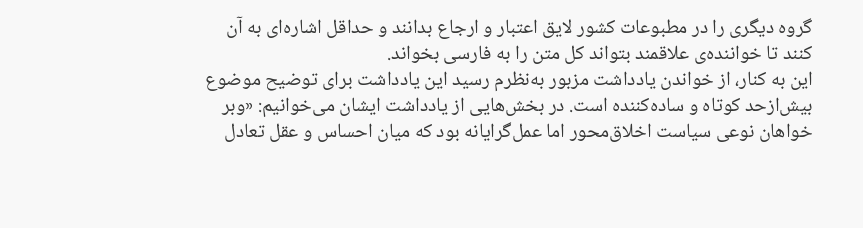گروه دیگری را در مطبوعات کشور لایق اعتبار و ارجاع بدانند و حداقل اشاره‌ای به آن کنند تا خواننده‌ی علاقمند بتواند کل متن را به فارسی بخواند.
این به کنار، از خواندن یادداشت مزبور به‌نظرم رسید این یادداشت برای توضیح موضوع بیش‌ازحد کوتاه و ساده‌کننده است. در بخش‌هایی از یادداشت ایشان می‌خوانیم: «وبر خواهان نوعی سیاست اخلاق‌محور اما عمل‌گرایانه بود که میان احساس و عقل تعادل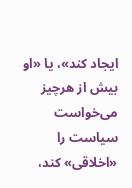ایجاد کند»، یا «او بیش از هرچیز می‌خواست سیاست را «اخلاقی» کند،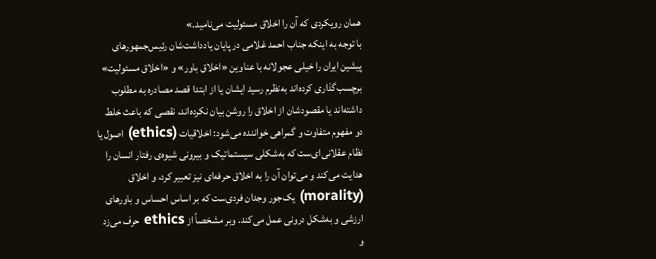همان رویکردی که آن را اخلاق مسئولیت می‌نامید.»
با توجه به اینکه جناب احمد غلامی در پایان یادداشت‌شان رئیس‌جمهورهای پیشین ایران را خیلی عجولانه با عناوین «اخلاق باور» و «اخلاق مسئولیت» برچسب‌گذاری کرده‌اند به‌نظرم رسید ایشان یا از ابتدا قصد مصادره به مطلوب داشته‌اند یا مقصودشان از اخلاق را روشن بیان نکرده‌اند، نقصی که باعث خلط دو مفهوم متفاوت و گمراهی خواننده می‌شود: اخلاقیات (ethics) اصول یا نظام عقلانی‌ای‌ست که به‌شکلی سیستماتیک و بیرونی شیوه‌ی رفتار انسان را هدایت می‌کند و می‌توان آن را به اخلاق حرفه‌ای نیز تعبیر کرد، و اخلاق (morality) یک‌جور وجدان فردی‌ست که بر اساس احساس و باورهای ارزشی و به‌شکل درونی عمل می‌کند. وبر مشخصاً از ethics حرف می‌زد و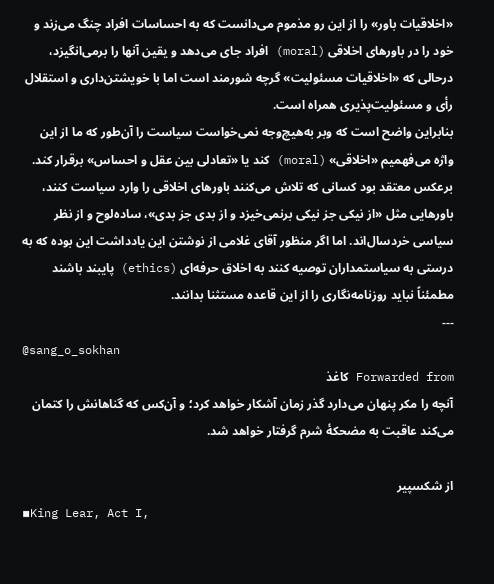«اخلاقیات باور» را از این رو مذموم می‌دانست که به احساسات افراد چنگ می‌زند و خود را در باورهای اخلاقی (moral) افراد جای می‌دهد و یقین آنها را برمی‌انگیزد، درحالی که «اخلاقیات مسئولیت» گرچه شورمند است اما با خویشتن‌داری و استقلال رأی و مسئولیت‌پذیری همراه است.
بنابراین واضح است که وبر به‌هیچ‌وجه نمی‌خواست سیاست را آن‌طور که ما از این واژه می‌فهمیم «اخلاقی» (moral) کند یا «تعادلی بین عقل و احساس» برقرار کند. برعکس معتقد بود کسانی که تلاش می‌کنند باورهای اخلاقی را وارد سیاست کنند، باورهایی مثل «از نیکی جز نیکی برنمی‌خیزد و از بدی جز بدی»، ساده‌لوح و از نظر سیاسی خردسال‌اند. اما اگر منظور آقای غلامی از نوشتن این یادداشت این بوده که به درستی به سیاستمداران توصیه ‌کنند به اخلاق حرفه‌ای (ethics) پایبند باشند مطمئناً نباید روزنامه‌نگاری را از این قاعده مستثنا بدانند.
---
@sang_o_sokhan
Forwarded from کاغذ
آنچه را مکر پنهان می‌دارد گذر زمان آشکار خواهد کرد؛ و آن‌کس که گناهانش را کتمان می‌کند عاقبت به مضحکهٔ شرم گرفتار خواهد شد.

از شکسپیر
▪King Lear, Act I,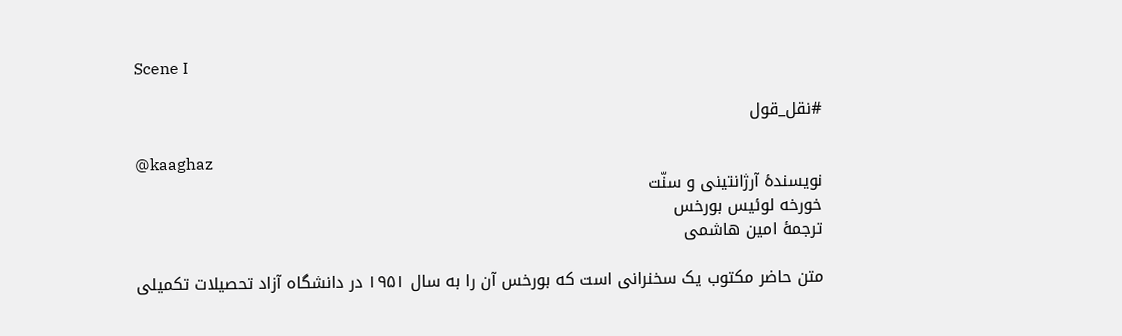Scene I

#نقل_قول

@kaaghaz
نویسندهٔ آرژانتینی و سنّت
خورخه لوئیس بورخس
ترجمهٔ امین هاشمی

متن حاضر مکتوب یک سخنرانی است که بورخس آن را به سال ۱۹۵۱ در دانشگاه آزاد تحصیلات تکمیلی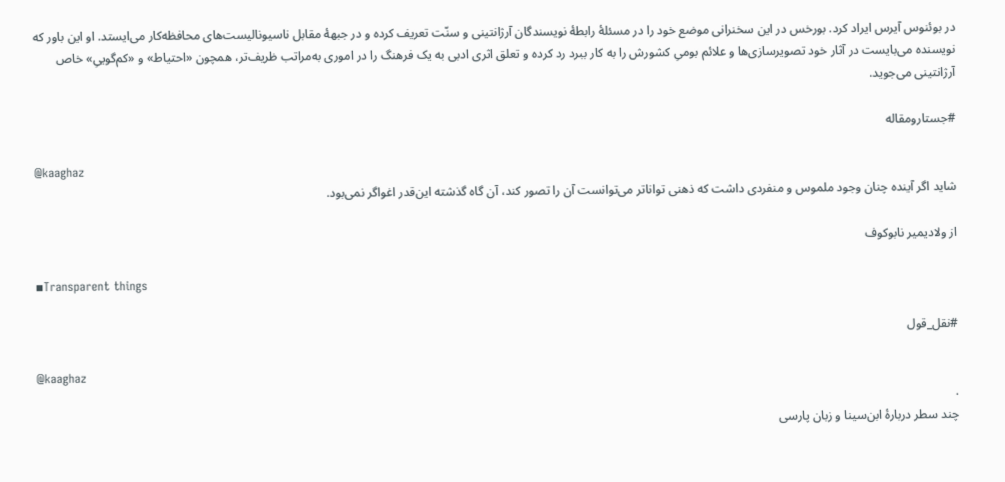در بوئنوس آیرس ایراد کرد. بورخس در این سخنرانی موضع خود را در مسئلۀ رابطۀ نویسندگان آرژانتینی و سنّت تعریف کرده و در جبهۀ مقابل ناسیونالیست‌های محافظه‌کار می‌ایستد. او این باور که نویسنده می‌بایست در آثار خود تصویرسازی‌ها و علائم بومیِ کشورش را به کار ببرد رد کرده و تعلق اثری ادبی به یک فرهنگ را در اموری به‌مراتب ظریف‌تر، همچون «احتیاط» و «کم‌گوییِ» خاص آرژانتینی می‌جوید.

#جستارومقاله

@kaaghaz
شاید اگر آینده چنان وجود ملموس و منفردی داشت که ذهنی تواناتر می‌توانست آن را تصور کند، آن گاه گذشته این‌قدر اغواگر نمی‌بود.

از ولادیمیر نابوکوف

▪Transparent things

#نقل_قول

@kaaghaz
.
چند سطر دربارهٔ ابن‌سینا و زبان پارسی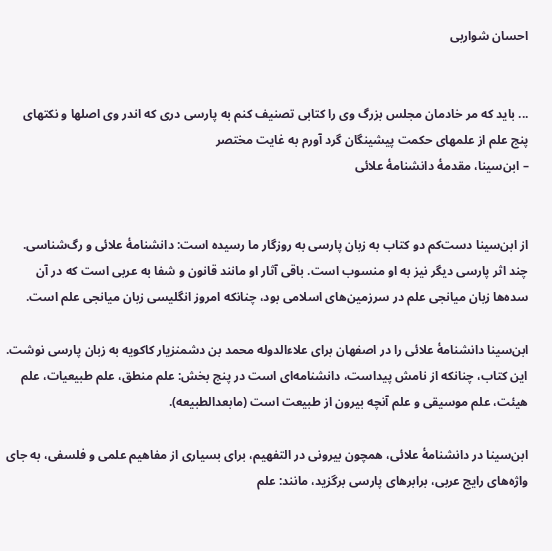احسان شواربی


... باید که مر خادمان مجلس بزرگ وی را کتابی تصنیف کنم به پارسی دری که اندر وی اصلها و نکتهای پنج علم از علمهای حکمت پیشینگان گرد آورم به غایت مختصر
– ابن‌سینا، مقدمهٔ دانشنامهٔ علائی


از ابن‌سینا دست‌کم دو کتاب به زبان پارسی به روزگار ما رسیده است: دانشنامهٔ علائی و رگ‌شناسی. چند اثر پارسی دیگر نیز به او منسوب است. باقی آثار او مانند قانون و شفا به عربی است که در آن سده‌ها زبان میانجی علم در سرزمین‌های اسلامی بود، چنانکه امروز انگلیسی زبان میانجی علم است.

ابن‌سینا دانشنامهٔ علائی را در اصفهان برای علاءالدوله محمد بن دشمنزیار کاکویه به زبان پارسی نوشت. این کتاب، چنانکه از نامش پیداست، دانشنامه‌ای است در پنج بخش: علم منطق، علم طبیعیات، علم هیئت، علم موسیقی و علم آنچه بیرون از طبیعت است (مابعدالطبیعه).

ابن‌سینا در دانشنامهٔ علائی، همچون بیرونی در التفهیم، برای بسیاری از مفاهیم علمی و فلسفی، به جای واژه‌های رایج عربی، برابرهای پارسی برگزید، مانند: علم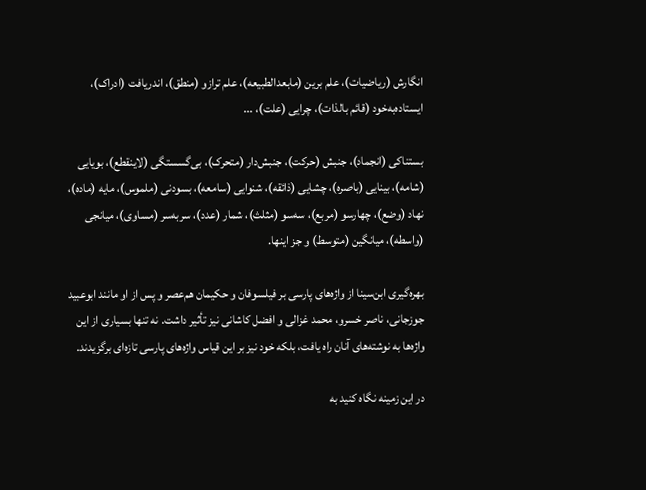انگارش (ریاضیات)، علم برین (مابعدالطبیعه)، علم ترازو (منطق)، اندریافت (ادراک)، ایستاده‌به‌خود (قائم بالذات)، چرایی (علت)، ...

بستناکی (انجماد)، جنبش (حرکت)، جنبش‌دار (متحرک)، بی‌گسستگی (لاینقطع)، بویایی (شامه)، بینایی (باصره)، چشایی (ذائقه)، شنوایی (سامعه)، بسودنی (ملموس)، مایه (ماده)، نهاد (وضع)، چهارسو (مربع)، سه‌سو (مثلث)، شمار (عدد)، سربه‌سر (مساوی)، میانجی (واسطه)، میانگین (متوسط) و جز اینها.

بهره‌گیری ابن‌سینا از واژه‌های پارسی بر فیلسوفان و حکیمان هم‌عصر و پس از او مانند ابوعبید جوزجانی، ناصر خسرو، محمد غزالی و افضل کاشانی نیز تأثیر داشت. نه تنها بسیاری از این واژه‌ها به نوشته‌های آنان راه یافت، بلکه خود نیز بر این قیاس واژه‌های پارسی تازه‌ای برگزیدند.

در این زمینه نگاه کنید به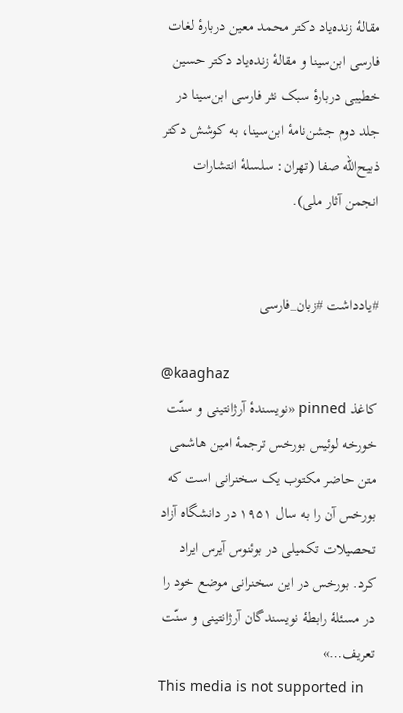مقالهٔ زنده‌یاد دکتر محمد معین دربارهٔ لغات فارسی ابن‌سینا و مقالهٔ زنده‌یاد دکتر حسین خطیبی دربارهٔ سبک نثر فارسی ابن‌سینا در جلد دوم جشن‌نامهٔ ابن‌سینا، به کوشش دکتر ذبیح‌الله صفا (تهران: سلسلهٔ انتشارات انجمن آثار ملی).


#یادداشت #زبان_فارسی

@kaaghaz
کاغذ pinned «نویسندهٔ آرژانتینی و سنّت خورخه لوئیس بورخس ترجمهٔ امین هاشمی متن حاضر مکتوب یک سخنرانی است که بورخس آن را به سال ۱۹۵۱ در دانشگاه آزاد تحصیلات تکمیلی در بوئنوس آیرس ایراد کرد. بورخس در این سخنرانی موضع خود را در مسئلۀ رابطۀ نویسندگان آرژانتینی و سنّت تعریف…»
This media is not supported in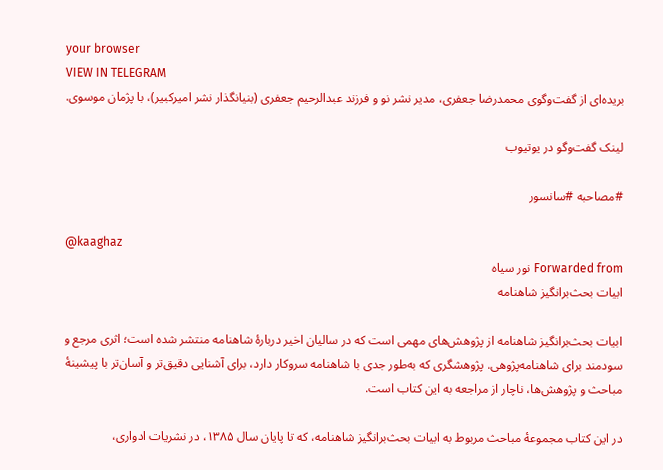your browser
VIEW IN TELEGRAM
بریده‌ای از گفت‌وگوی محمدرضا جعفری، مدیر نشر نو و فرزند عبدالرحیم جعفری (بنیانگذار نشر امیرکبیر)، با پژمان موسوی.

لینک گفت‌وگو در یوتیوب

#مصاحبه #سانسور

@kaaghaz
Forwarded from نور سیاه
ابیات بحث‌برانگیز شاهنامه

ابیات بحث‌برانگیز شاهنامه از پژوهش‌های مهمی است که در سالیان اخیر دربارهٔ شاهنامه منتشر شده است؛ اثری مرجع و سودمند برای شاهنامه‌پژوهی. پژوهشگری که به‌طور جدی با شاهنامه سروکار دارد، برای آشنایی دقیق‌تر و آسان‌تر با پیشینهٔ مباحث و پژوهش‌ها، ناچار از مراجعه به این کتاب است.

در این کتاب مجموعهٔ مباحث مربوط به ابیات بحث‌برانگیز شاهنامه، که تا پایان سال ۱۳۸۵، در نشریات ادواری،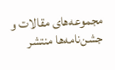مجموعه‌های مقالات و جشن‌نامه‌ها منتشر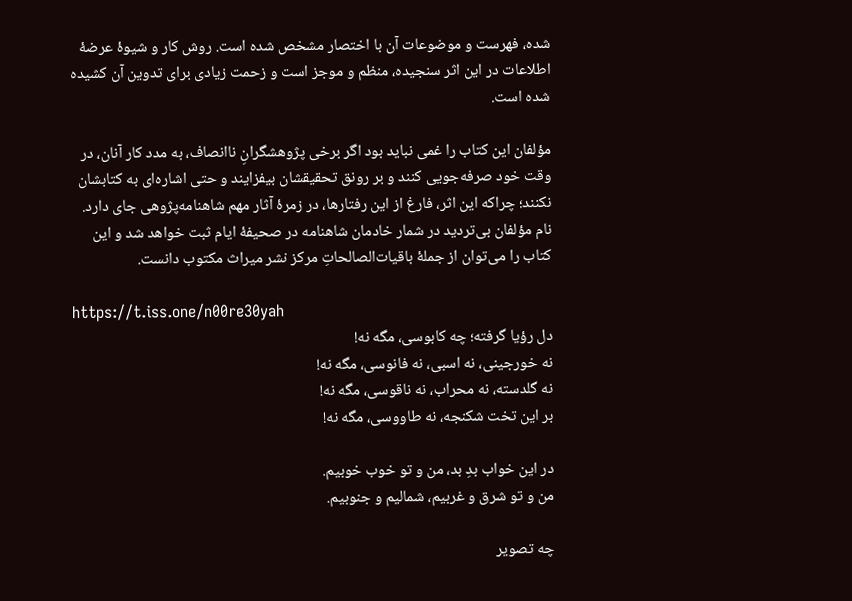شده، فهرست و موضوعات آن با اختصار مشخص شده است. روش کار و شیوهٔ عرضهٔ اطلاعات در این اثر سنجیده، منظم و موجز است و زحمت زیادی برای تدوین آن کشیده شده است.

مؤلفان این کتاب را غمی نباید بود اگر برخی پژوهشگرانِ ناانصاف، به مدد کار آنان، در وقت خود صرفه‌جویی کنند و بر رونق تحقیقشان بیفزایند و حتی اشاره‌ای به کتابشان نکنند؛ چراکه این اثر، فارغ از این رفتارها، در زمرهٔ آثار مهم شاهنامه‌پژوهی جای دارد. نام مؤلفان بی‌تردید در شمار خادمان شاهنامه در صحیفهٔ ایام ثبت خواهد شد و این کتاب را می‌توان از جملهٔ باقیات‌الصالحاتِ مرکز نشر میراث مکتوب دانست.

https://t.iss.one/n00re30yah
دل رؤیا گرفته؛ چه کابوسی، مگه نه!
نه خورجینی، نه اسبی، نه فانوسی، مگه نه!
نه گلدسته، نه محراب، نه ناقوسی، مگه نه!
بر این تخت شکنجه، نه طاووسی، مگه نه!

در این خواب بدِ بد، من و تو خوب خوبیم.
من و تو شرق و غربیم، شمالیم و جنوبیم.

چه تصویر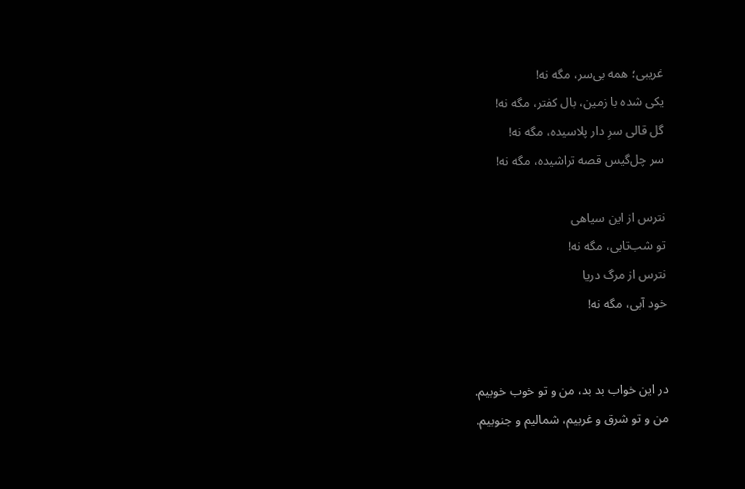غریبی؛ همه بی‌سر، مگه نه!
یکی شده با زمین، بال کفتر، مگه نه!
گل قالی سرِ دار پلاسیده، مگه نه!
سر چل‌گیس قصه تراشیده، مگه نه!

نترس از این سیاهی
تو شب‌تابی، مگه نه!
نترس از مرگ دریا
خود آبی، مگه نه!


در این خواب بد بد، من و تو خوب خوبیم.
من و تو شرق و غربیم، شمالیم و جنوبیم.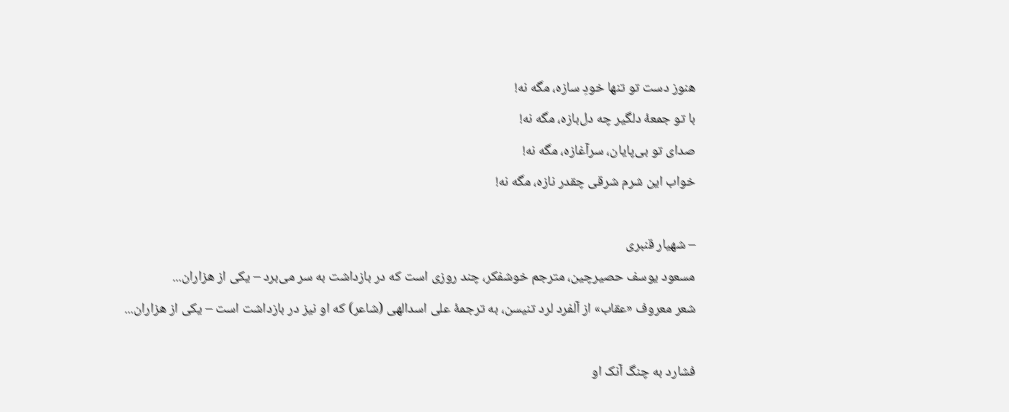هنوز دست تو تنها خودِ سازه، مگه نه!
با تو جمعهٔ دلگیر چه دل‌بازه، مگه نه!
صدای تو بی‌پایان، سرآغازه، مگه نه!
خواب این شرم شرقی چقدر نازه، مگه نه!

– شهیار قنبری
مسعود یوسف حصیرچین، مترجم خوشفکر، چند روزی است که در بازداشت به سر می‌برد – یکی از هزاران...
شعر معروف «عقاب» از آلفرد لرد تنیسن، به ترجمهٔ علی اسدالهی (شاعر) که او نیز در بازداشت است – یکی از هزاران...

فشارد به چنگ آنک او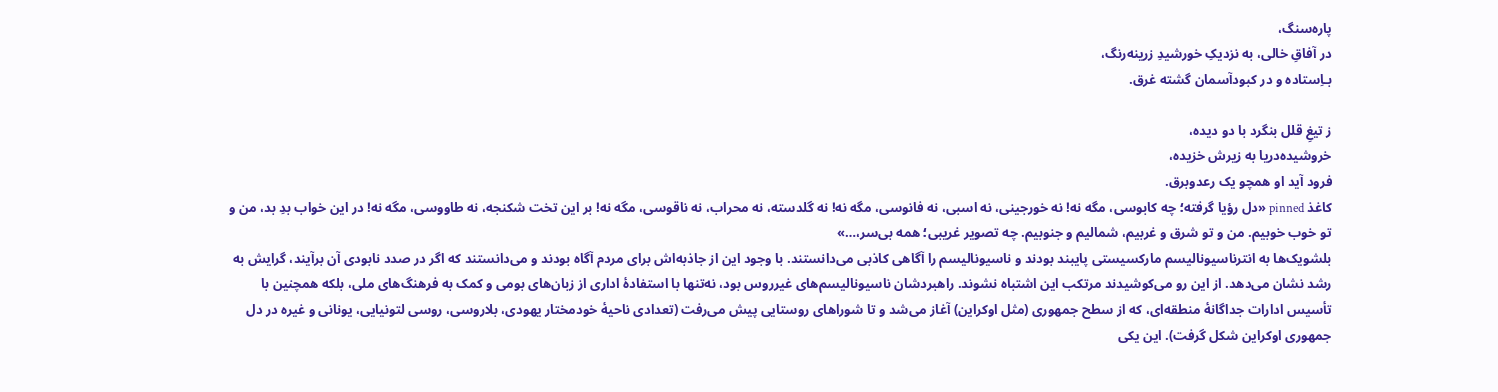پاره‌سنگ،
در آفاقِ خالی، به نزدیکِ خورشیدِ زرینه‌رنگ،
بـاِستاده و در کبودآسمان گشته غرق.

ز تیغِ قلل بنگرد با دو دیده،
خروشیده‌دریا به زیرش خزیده،
فرود آید او همچو یک‌ رعدوبرق.
کاغذ pinned «دل رؤیا گرفته؛ چه کابوسی، مگه نه! نه خورجینی، نه اسبی، نه فانوسی، مگه نه! نه گلدسته، نه محراب، نه ناقوسی، مگه نه! بر این تخت شکنجه، نه طاووسی، مگه نه! در این خواب بدِ بد، من و تو خوب خوبیم. من و تو شرق و غربیم، شمالیم و جنوبیم. چه تصویر غریبی؛ همه بی‌سر،…»
بلشویک‌ها به انترناسیونالیسم مارکسیستی پایبند بودند و ناسیونالیسم را آگاهی کاذبی می‌دانستند. با وجود این از جاذبه‌اش برای مردم آگاه بودند و می‌دانستند که اگر در صدد نابودی آن برآیند، گرایش به رشد نشان می‌دهد. از این رو می‌کوشیدند مرتکب این اشتباه نشوند. راهبردشان ناسیونالیسم‌های غیرروس بود، نه‌تنها با استفادهٔ اداری از زبان‌های بومی و کمک به فرهنگ‌های ملی، بلکه همچنین با تأسیس ادارات جداگانهٔ منطقه‌ای، که از سطح جمهوری (مثل اوکراین) آغاز می‌شد و تا شوراهای روستایی پیش می‌رفت (تعدادی ناحیهٔ خودمختار یهودی، بلاروسی، روسی لتونیایی، یونانی و غیره در دل جمهوری اوکراین شکل گرفت). این یکی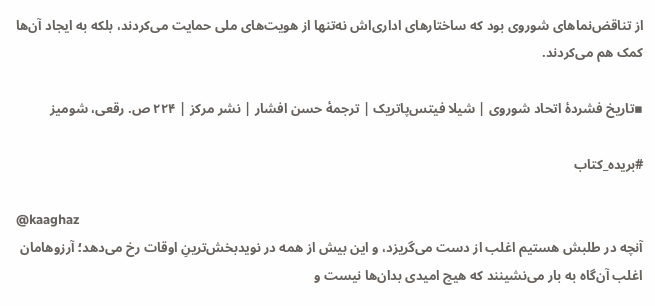از تناقض‌نماهای شوروی بود که ساختارهای اداری‌اش نه‌تنها از هویت‌های ملی حمایت می‌کردند، بلکه به ایجاد آن‌ها کمک هم می‌کردند.

▪تاریخ فشردهٔ اتحاد شوروی | شیلا فیتس‌پاتریک | ترجمهٔ حسن افشار | نشر مرکز | ۲۲۴ ص. رقعی، شومیز

#بریده_کتاب

@kaaghaz
آنچه در طلبش هستیم اغلب از دست می‌گریزد، و این بیش از همه در نویدبخش‌ترینِ اوقات رخ می‌دهد؛ آرزوهامان اغلب آن‌گاه به بار می‌نشینند که هیچ امیدی بدان‌ها نیست و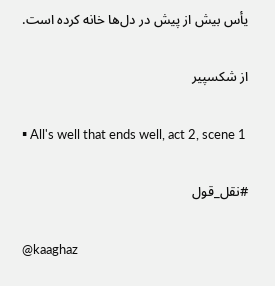یأس بیش از پیش در دل‌ها خانه کرده است.

از شکسپیر

▪ All's well that ends well, act 2, scene 1

#نقل_قول

@kaaghaz